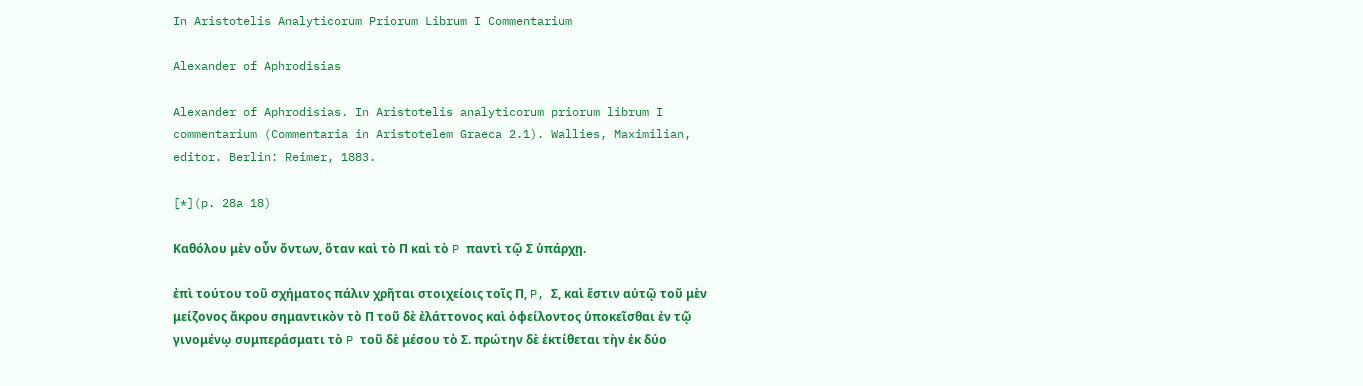In Aristotelis Analyticorum Priorum Librum I Commentarium

Alexander of Aphrodisias

Alexander of Aphrodisias. In Aristotelis analyticorum priorum librum I commentarium (Commentaria in Aristotelem Graeca 2.1). Wallies, Maximilian, editor. Berlin: Reimer, 1883.

[*](p. 28a 18)

Καθόλου μὲν οὖν ὄντων, ὅταν καὶ τὸ Π καὶ τὸ P παντὶ τῷ Σ ὑπάρχῃ.

ἐπὶ τούτου τοῦ σχήματος πάλιν χρῆται στοιχείοις τοῖς Π, P, Σ, καὶ ἔστιν αὐτῷ τοῦ μὲν μείζονος ἄκρου σημαντικὸν τὸ Π τοῦ δὲ ἐλάττονος καὶ ὀφείλοντος ὑποκεῖσθαι ἐν τῷ γινομένῳ συμπεράσματι τὸ P τοῦ δὲ μέσου τὸ Σ. πρώτην δὲ ἐκτίθεται τὴν ἐκ δύο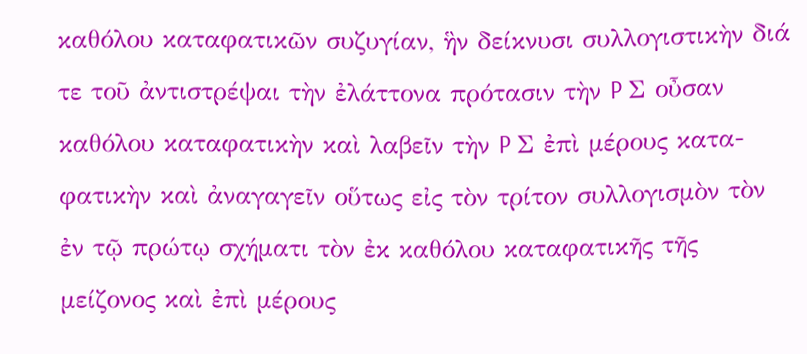καθόλου καταφατικῶν συζυγίαν, ἣν δείκνυσι συλλογιστικὴν διά τε τοῦ ἀντιστρέψαι τὴν ἐλάττονα πρότασιν τὴν P Σ οὖσαν καθόλου καταφατικὴν καὶ λαβεῖν τὴν P Σ ἐπὶ μέρους κατα- φατικὴν καὶ ἀναγαγεῖν οὕτως εἰς τὸν τρίτον συλλογισμὸν τὸν ἐν τῷ πρώτῳ σχήματι τὸν ἐκ καθόλου καταφατικῆς τῆς μείζονος καὶ ἐπὶ μέρους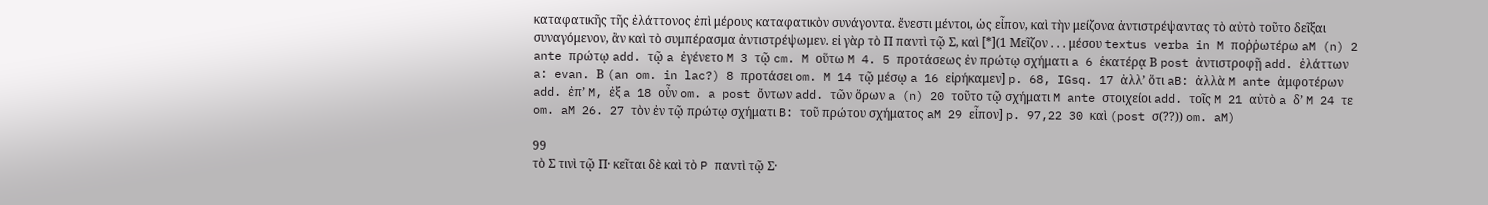καταφατικῆς τῆς ἐλάττονος ἐπὶ μέρους καταφατικὸν συνάγοντα. ἔνεστι μέντοι, ὡς εἶπον, καὶ τὴν μείζονα ἀντιστρέψαντας τὸ αὐτὸ τοῦτο δεῖξαι συναγόμενον, ἂν καὶ τὸ συμπέρασμα ἀντιστρέψωμεν. εἰ γὰρ τὸ Π παντὶ τῷ Σ, καὶ [*](1 Μεῖζον . . . μέσου textus verba in M ποῤῥωτέρω aM (n) 2 ante πρώτῳ add. τῷ a ἐγένετο M 3 τῷ cm. M οὕτω M 4. 5 προτάσεως ἐν πρώτῳ σχήματι a 6 ἑκατέρᾳ Β post ἀντιστροφῇ add. ἐλάττων a: evan. Β (an om. in lac?) 8 προτάσει om. M 14 τῷ μέσῳ a 16 εἰρήκαμεν] p. 68, IGsq. 17 ἀλλ’ ὅτι aB: ἀλλὰ M ante ἀμφοτέρων add. ἐπ’ M, ἐξ a 18 οὖν om. a post ὄντων add. τῶν ὅρων a (n) 20 τοῦτο τῷ σχήματι M ante στοιχείοι add. τοῖς M 21 αὐτὸ a δ’ M 24 τε om. aM 26. 27 τὸν ἐν τῷ πρώτῳ σχήματι B: τοῦ πρώτου σχήματος aM 29 εἶπον] p. 97,22 30 καὶ (post σ(??)) om. aM)

99
τὸ Σ τινὶ τῷ Π· κεῖται δὲ καὶ τὸ P παντὶ τῷ Σ·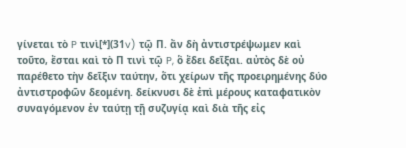γίνεται τὸ P τινὶ[*](31v) τῷ Π. ἄν δὴ ἀντιστρέψωμεν καὶ τοῦτο, ἔσται καὶ τὸ Π τινὶ τῷ P, ὃ ἔδει δεῖξαι. αὐτὸς δὲ οὐ παρέθετο τὴν δεῖξιν ταύτην, ὅτι χείρων τῆς προειρημένης δύο ἀντιστροφῶν δεομένη. δείκνυσι δὲ ἐπὶ μέρους καταφατικὸν συναγόμενον ἐν ταύτῃ τῇ συζυγίᾳ καὶ διὰ τῆς εἰς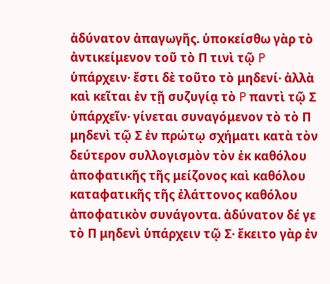ἀδύνατον ἀπαγωγῆς. ὑποκείσθω γὰρ τὸ ἀντικείμενον τοῦ τὸ Π τινὶ τῷ P ὑπάρχειν· ἔστι δὲ τοῦτο τὸ μηδενί· ἀλλὰ καὶ κεῖται ἐν τῇ συζυγίᾳ τὸ P παντὶ τῷ Σ ὑπάρχεῖν· γίνεται συναγόμενον τὸ τὸ Π μηδενὶ τῷ Σ ἐν πρώτῳ σχήματι κατὰ τὸν δεύτερον συλλογισμὸν τὸν ἐκ καθόλου ἀποφατικῆς τῆς μείζονος καὶ καθόλου καταφατικῆς τῆς ἐλάττονος καθόλου ἀποφατικὸν συνάγοντα. ἀδύνατον δέ γε τὸ Π μηδενὶ ὑπάρχειν τῷ Σ· ἔκειτο γὰρ ἐν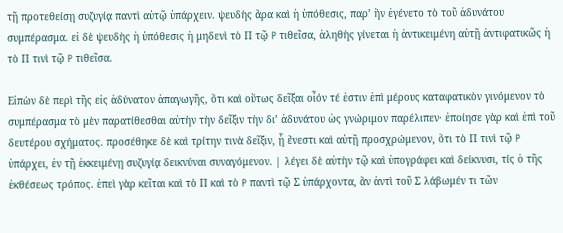τῇ προτεθείσῃ συζυγίᾳ παντὶ αὐτῷ ὑπάρχειν. ψευδὴς ἄρα καὶ ἡ ὑπόθεσις, παρ’ ἣν ἐγένετο τὸ τοῦ ἀδυνάτου συμπέρασμα. εἰ δὲ ψευδὴς ἡ ὑπόθεσις ἡ μηδενὶ τὸ Π τῷ P τιθεῖσα, ἀληθὴς γίνεται ἡ ἀντικειμένη αὐτῇ ἀντιφατικῶς ἡ τὸ Π τινὶ τῷ P τιθεῖσα.

Εἰπὼν δὲ περὶ τῆς εἰς ἀδύνατον ἀπαγωγῆς, ὅτι καὶ οὕτως δεῖξαι οἷόν τέ ἐστιν ἐπὶ μέρους καταφατικὸν γινόμενον τὸ συμπέρασμα τὸ μὲν παρατίθεσθαι αὐτὴν τὴν δεῖξιν τὴν δι’ ἀδυνάτου ὡς γνώριμον παρέλιπεν· ἐποίησε γὰρ καὶ ἐπὶ τοῦ δευτέρου σχήματος. προσέθηκε δὲ καὶ τρίτην τινὰ δεῖξιν, ᾗ ἔνεστι καὶ αὐτῇ προσχρώμενον, ὅτι τὸ Π τινὶ τῷ P ὑπάρχει, ἐν τῇ ἐκκειμένῃ συζυγίᾳ δεικνύναι συναγόμενον. | λέγει δὲ αὐτὴν τῷ καὶ ὑπογράφει καὶ δείκνυσι, τίς ὁ τῆς ἐκθέσεως τρόπος. ἐπεὶ γὰρ κεῖται καὶ τὸ Π καὶ τὸ P παντὶ τῷ Σ ὑπάρχοντα, ἂν ἀντὶ τοῦ Σ λάβωμέν τι τῶν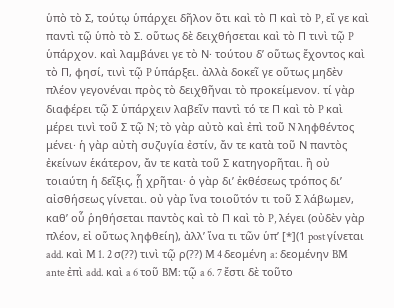ὑπὸ τὸ Σ, τούτῳ ὑπάρχει δῆλον ὅτι καὶ τὸ Π καὶ τὸ P, εἴ γε καὶ παντὶ τῷ ὑπὸ τὸ Σ. οὕτως δὲ δειχθήσεται καὶ τὸ Π τινὶ τῷ P ὑπάρχον. καὶ λαμβάνει γε τὸ Ν· τούτου δ’ οὕτως ἔχοντος καὶ τὸ Π, φησί, τινὶ τῷ P ὑπάρξει. ἀλλὰ δοκεῖ γε οὕτως μηδὲν πλέον γεγονέναι πρὸς τὸ δειχθῆναι τὸ προκείμενον. τί γὰρ διαφέρει τῷ Σ ὑπάρχειν λαβεῖν παντὶ τό τε Π καὶ τὸ P καὶ μέρει τινὶ τοῦ Σ τῷ N; τὸ γὰρ αὐτὸ καὶ ἐπὶ τοῦ N ληφθέντος μένει· ἡ γὰρ αὐτὴ συζυγία ἐστίν, ἄν τε κατὰ τοῦ Ν παντὸς ἐκείνων ἑκάτερον, ἄν τε κατὰ τοῦ Σ κατηγορῆται. ἢ οὐ τοιαύτη ἡ δεῖξις, ᾗ χρῆται· ὁ γὰρ δι’ ἐκθέσεως τρόπος δι’ αἰσθήσεως γίνεται. οὐ γὰρ ἵνα τοιοῦτόν τι τοῦ Σ λάβωμεν, καθ’ οὗ ῥηθήσεται παντὸς καὶ τὸ Π καὶ τὸ P, λέγει (οὐδὲν γὰρ πλέον, εἰ οὕτως ληφθείη), ἀλλ’ ἵνα τι τῶν ὑπ’ [*](1 post γίνεται add. καὶ M 1. 2 σ(??) τινὶ τῷ ρ(??) M 4 δεομένη a: δεομένην BM ante ἐπὶ add. καὶ a 6 τοῦ BM: τῷ a 6. 7 ἔστι δὲ τοῦτο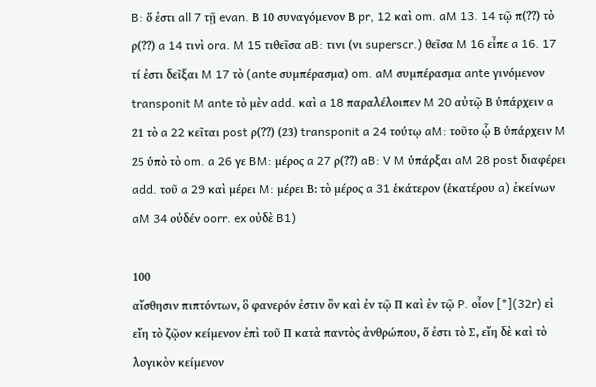B: ὅ ἐστι all 7 τῇ evan. Β 10 συναγόμενον Β pr, 12 καὶ om. aM 13. 14 τῷ π(??) τὸ ρ(??) a 14 τινὶ ora. M 15 τιθεῖσα aB: τινι (νι superscr.) θεῖσα M 16 εἶπε a 16. 17 τί ἐστι δεῖξαι M 17 τὸ (ante συμπέρασμα) om. aM συμπέρασμα ante γινόμενον transponit M ante τὸ μὲν add. καὶ a 18 παραλέλοιπεν M 20 αὐτῷ Β ὑπάρχειν a 21 τὸ a 22 κεῖται post ρ(??) (23) transponit a 24 τούτῳ aM: τοῦτο ᾧ Β ὑπάρχειν M 25 ὑπὸ τὸ om. a 26 γε BM: μέρος a 27 ρ(??) aB: V M ὑπάρξαι aM 28 post διαφέρει add. τοῦ a 29 καὶ μέρει M: μέρει Β: τὸ μέρος a 31 ἑκάτερον (ἑκατέρου a) ἐκείνων aM 34 οὐδέν oorr. ex οὐδὲ B1)

100
αἴσθησιν πιπτόντων, ὃ φανερόν ἐστιν ὂν καὶ ἐν τῷ Π καὶ ἐν τῷ P. οἶον [*](32r) εἰ εἴη τὸ ζῷον κείμενον ἐπὶ τοῦ Π κατὰ παντὸς ἀνθρώπου, ὅ ἐστι τὸ Σ, εἴη δὲ καὶ τὸ λογικὸν κείμενον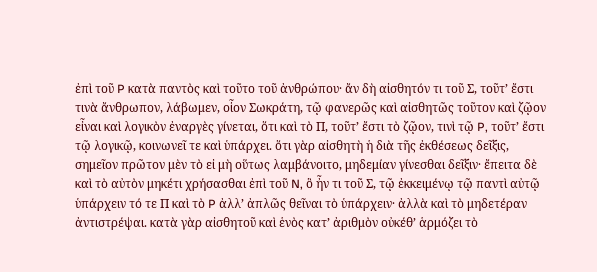ἐπὶ τοῦ P κατὰ παντὸς καὶ τοῦτο τοῦ ἀνθρώπου· ἄν δὴ αἰσθητόν τι τοῦ Σ, τοῦτ’ ἔστι τινὰ ἄνθρωπον, λάβωμεν, οἷον Σωκράτη, τῷ φανερῶς καὶ αἰσθητῶς τοῦτον καὶ ζῷον εἶναι καὶ λογικὸν ἐναργὲς γίνεται, ὅτι καὶ τὸ Π, τοῦτ’ ἔστι τὸ ζῷον, τινὶ τῷ P, τοῦτ’ ἔστι τῷ λογικῷ, κοινωνεῖ τε καὶ ὑπάρχει. ὅτι γὰρ αἰσθητὴ ἡ διὰ τῆς ἐκθέσεως δεῖξις, σημεῖον πρῶτον μὲν τὸ εἰ μὴ οὕτως λαμβάνοιτο, μηδεμίαν γίνεσθαι δεῖξιν· ἔπειτα δὲ καὶ τὸ αὐτὸν μηκέτι χρήσασθαι ἐπὶ τοῦ N, ὃ ἦν τι τοῦ Σ, τῷ ἐκκειμένῳ τῷ παντὶ αὐτῷ ὑπάρχειν τό τε Π καὶ τὸ P ἀλλ’ ἀπλῶς θεῖναι τὸ ὑπάρχειν· ἀλλὰ καὶ τὸ μηδετέραν ἀντιστρέψαι. κατὰ γὰρ αἰσθητοῦ καὶ ἑνὸς κατ’ ἀριθμὸν οὐκέθ’ ἁρμόζει τὸ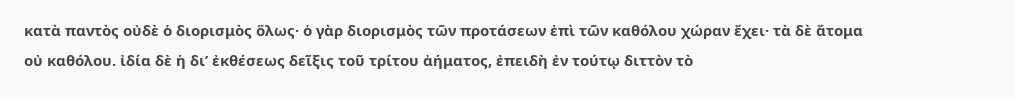κατὰ παντὸς οὐδὲ ὁ διορισμὸς ὅλως· ὁ γὰρ διορισμὸς τῶν προτάσεων ἐπὶ τῶν καθόλου χώραν ἔχει· τὰ δὲ ἄτομα οὐ καθόλου. ἰδία δὲ ἡ δι’ ἐκθέσεως δεῖξις τοῦ τρίτου ἀήματος, ἐπειδὴ ἐν τούτῳ διττὸν τὸ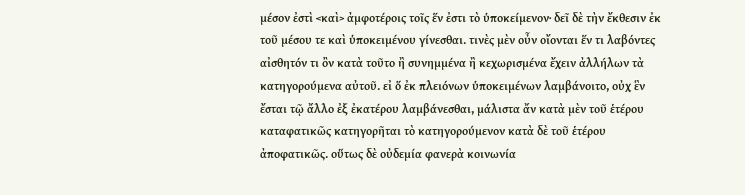μέσον ἐστὶ <καὶ> ἀμφοτέροις τοῖς ἕν ἐστι τὸ ὑποκείμενον· δεῖ δὲ τὴν ἔκθεσιν ἐκ τοῦ μέσου τε καὶ ὑποκειμένου γίνεσθαι. τινὲς μὲν οὖν οἴονται ἕν τι λαβόντες αἰσθητόν τι ὂν κατὰ τοῦτο ἢ συνημμένα ἢ κεχωρισμένα ἔχειν ἀλλήλων τὰ κατηγορούμενα αὐτοῦ. εἰ ὅ ἐκ πλειόνων ὑποκειμένων λαμβάνοιτο, οὐχ ἓν ἔσται τῷ ἄλλο ἐξ ἐκατέρου λαμβάνεσθαι, μάλιστα ἄν κατὰ μὲν τοῦ ἑτέρου καταφατικῶς κατηγορῆται τὸ κατηγορούμενον κατὰ δὲ τοῦ ἑτέρου ἀποφατικῶς. οὕτως δὲ οὐδεμία φανερὰ κοινωνία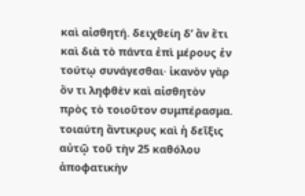καὶ αἰσθητή. δειχθείη δ’ ἄν ἔτι καὶ διὰ τὸ πάντα ἐπὶ μέρους ἐν τούτῳ συνάγεσθαι· ἱκανὸν γὰρ ὅν τι ληφθὲν καὶ αἰσθητὸν πρὸς τὸ τοιοῦτον συμπέρασμα. τοιαύτη ἄντικρυς καὶ ἡ δεῖξις αὐτῷ τοῦ τὴν 25 καθόλου ἀποφατικὴν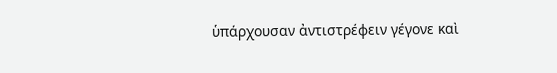ὑπάρχουσαν ἀντιστρέφειν γέγονε καὶ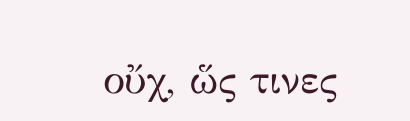οὔχ, ὥς τινες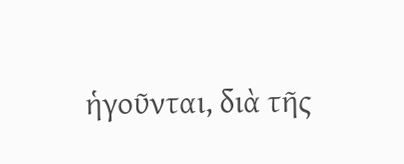ἡγοῦνται, διὰ τῆς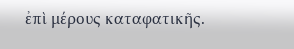ἐπὶ μέρους καταφατικῆς.